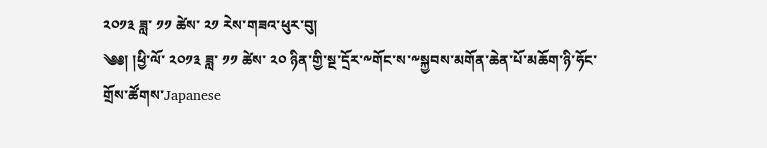༢༠༡༣ ཟླ་ ༡༡ ཚེས་ ༢༡ རེས་གཟའ་ཕུར་བུ།
༄༅། །ཕྱི་ལོ་ ༢༠༡༣ ཟླ་ ༡༡ ཚེས་ ༢༠ ཉིན་གྱི་སྔ་དྲོར་༸གོང་ས་༸སྐྱབས་མགོན་ཆེན་པོ་མཆོག་ཉི་ཧོང་གྲོས་ཚོགས་Japanese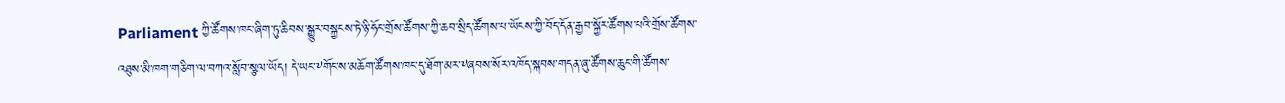Parliament ཀྱི་ཚོགས་ཁང་ཞིག་ཏུ་ཆིབས་སྒྱུར་བསྐྱངས་ཏེ་ཉི་ཧོང་གྲོས་ཚོགས་ཀྱི་ཆབ་སྲིད་ཚོགས་པ་ཡོངས་ཀྱི་བོད་དོན་རྒྱབ་སྐྱོར་ཚོགས་པའི་གྲོས་ཚོགས་འཐུས་མི་ཁག་གཅིག་ལ་བཀའ་སློབ་སྩལ་ཡོད། དེ་ཡང་༸གོང་ས་མཆོག་ཚོགས་ཁང་དུ་ཐོག་མར་༸ཞབས་སོར་འཁོད་སྐབས་གདན་ཞུ་ཚོགས་ཆུང་གི་ཚོགས་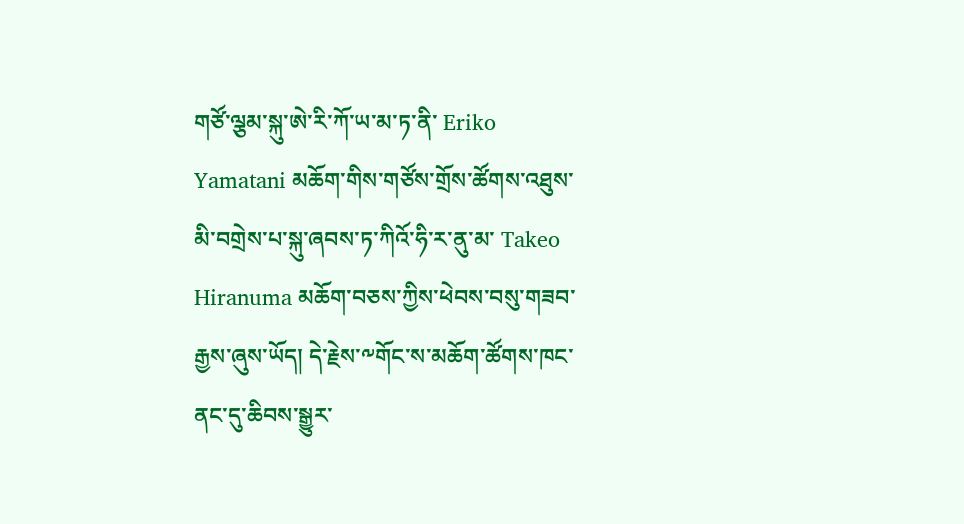གཙོ་ལྕམ་སྐུ་ཨེ་རི་ཀོ་ཡ་མ་ཏ་ནི་ Eriko Yamatani མཆོག་གིས་གཙོས་གྲོས་ཚོགས་འཐུས་མི་བགྲེས་པ་སྐུ་ཞབས་ཏ་ཀིའོ་ཧི་ར་ནུ་མ་ Takeo Hiranuma མཆོག་བཅས་ཀྱིས་ཕེབས་བསུ་གཟབ་རྒྱས་ཞུས་ཡོད། དེ་རྗེས་༸གོང་ས་མཆོག་ཚོགས་ཁང་ནང་དུ་ཆིབས་སྒྱུར་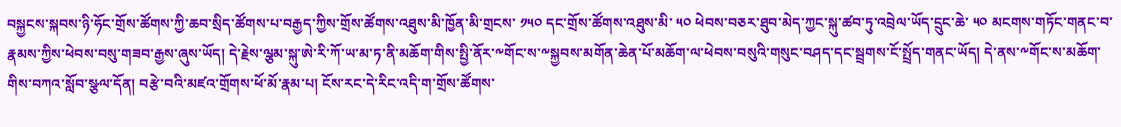བསྐྱངས་སྐབས་ཉི་ཧོང་གྲོས་ཚོགས་ཀྱི་ཆབ་སྲིད་ཚོགས་པ་བརྒྱད་ཀྱིས་གྲོས་ཚོགས་འཐུས་མི་ཁྱོན་མི་གྲངས་ ༡༥༠ དང་གྲོས་ཚོགས་འཐུས་མི་ ༥༠ ཕེབས་བཅར་ཐུབ་མེད་ཀྱང་སྐུ་ཚབ་ཏུ་འབྲེལ་ཡོད་དྲུང་ཆེ་ ༥༠ མངགས་གཏོང་གནང་བ་རྣམས་ཀྱིས་ཕེབས་བསུ་གཟབ་རྒྱས་ཞུས་ཡོད། དེ་རྗེས་ལྕམ་སྐུ་ཨེ་རི་ཀོ་ཡ་མ་ཏ་ནི་མཆོག་གིས་སྤྱི་ནོར་༸གོང་ས་༸སྐྱབས་མགོན་ཆེན་པོ་མཆོག་ལ་ཕེབས་བསུའི་གསུང་བཤད་དང་སྦྲགས་ངོ་སྤྲོད་གནང་ཡོད། དེ་ནས་༸གོང་ས་མཆོག་གིས་བཀའ་སློབ་སྩལ་དོན། བརྩེ་བའི་མཛའ་གྲོགས་ཕོ་མོ་རྣམ་པ། ངོས་རང་དེ་རིང་འདི་ག་གྲོས་ཚོགས་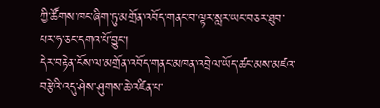ཀྱི་ཚོགས་ཁང་ཞིག་ཏུ་མགྲོན་འབོད་གནང་བ་ལྟར་སླར་ཡང་བཅར་ཐུབ་པར་ཧ་ཅང་དགའ་པོ་བྱུང་།
དེར་བརྟེན་ངོས་ལ་མགྲོན་འབོད་གནང་མཁན་འབྲེལ་ཡོད་ཚང་མས་མཛའ་བརྩེའི་འདུ་ཤེས་ཤུགས་ཆེ་འཛིན་པ་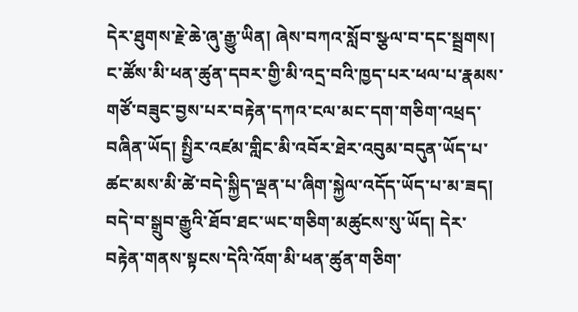དེར་ཐུགས་རྗེ་ཆེ་ཞུ་རྒྱུ་ཡིན། ཞེས་བཀའ་སློབ་སྩལ་བ་དང་སྦྲགས། ང་ཚོས་མི་ཕན་ཚུན་དབར་གྱི་མི་འདྲ་བའི་ཁྱད་པར་ཕལ་པ་རྣམས་གཙོ་བཟུང་བྱས་པར་བརྟེན་དཀའ་ངལ་མང་དག་གཅིག་འཕྲད་བཞིན་ཡོད། སྤྱིར་འཛམ་གླིང་མི་འབོར་ཐེར་འབུམ་བདུན་ཡོད་པ་ཚང་མས་མི་ཚེ་བདེ་སྐྱིད་ལྡན་པ་ཞིག་སྐྱེལ་འདོད་ཡོད་པ་མ་ཟད། བདེ་བ་སྒྲུབ་རྒྱུའི་ཐོབ་ཐང་ཡང་གཅིག་མཚུངས་སུ་ཡོད། དེར་བརྟེན་གནས་སྟངས་དེའི་འོག་མི་ཕན་ཚུན་གཅིག་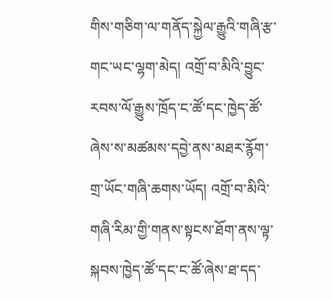གིས་གཅིག་ལ་གནོད་སྐྱེལ་རྒྱུའི་གཞི་རྩ་གང་ཡང་ལྷག་མེད། འགྲོ་བ་མིའི་བྱུང་རབས་ལོ་རྒྱུས་ཁྲོད་ང་ཚོ་དང་ཁྱེད་ཚོ་ཞེས་ས་མཚམས་དབྱེ་ནས་མཐར་རྙོག་གྲ་ཡོང་གཞི་ཆགས་ཡོད། འགྲོ་བ་མིའི་གཞི་རིམ་གྱི་གནས་སྟངས་ཐོག་ནས་ལྟ་སྐབས་ཁྱེད་ཚོ་དང་ང་ཚོ་ཞེས་ཐ་དད་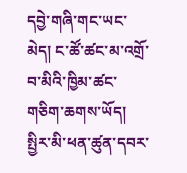དབྱེ་གཞི་གང་ཡང་མེད། ང་ཚོ་ཚང་མ་འགྲོ་བ་མིའི་ཁྱིམ་ཚང་གཅིག་ཆགས་ཡོད། སྤྱིར་མི་ཕན་ཚུན་དབར་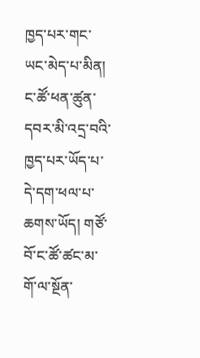ཁྱད་པར་གང་ཡང་མེད་པ་མིན། ང་ཚོ་ཕན་ཚུན་དབར་མི་འདྲ་བའི་ཁྱད་པར་ཡོད་པ་དེ་དག་ཕལ་པ་ཆགས་ཡོད། གཙོ་བོ་ང་ཚོ་ཚང་མ་གོ་ལ་སྔོན་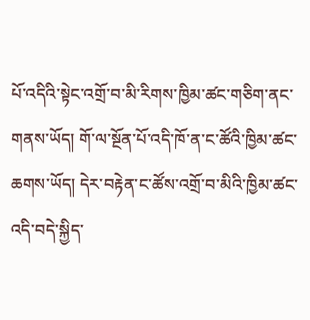པོ་འདིའི་སྟེང་འགྲོ་བ་མི་རིགས་ཁྱིམ་ཚང་གཅིག་ནང་གནས་ཡོད། གོ་ལ་སྔོན་པོ་འདི་ཁོ་ན་ང་ཚོའི་ཁྱིམ་ཚང་ཆགས་ཡོད། དེར་བརྟེན་ང་ཚོས་འགྲོ་བ་མིའི་ཁྱིམ་ཚང་འདི་བདེ་སྐྱིད་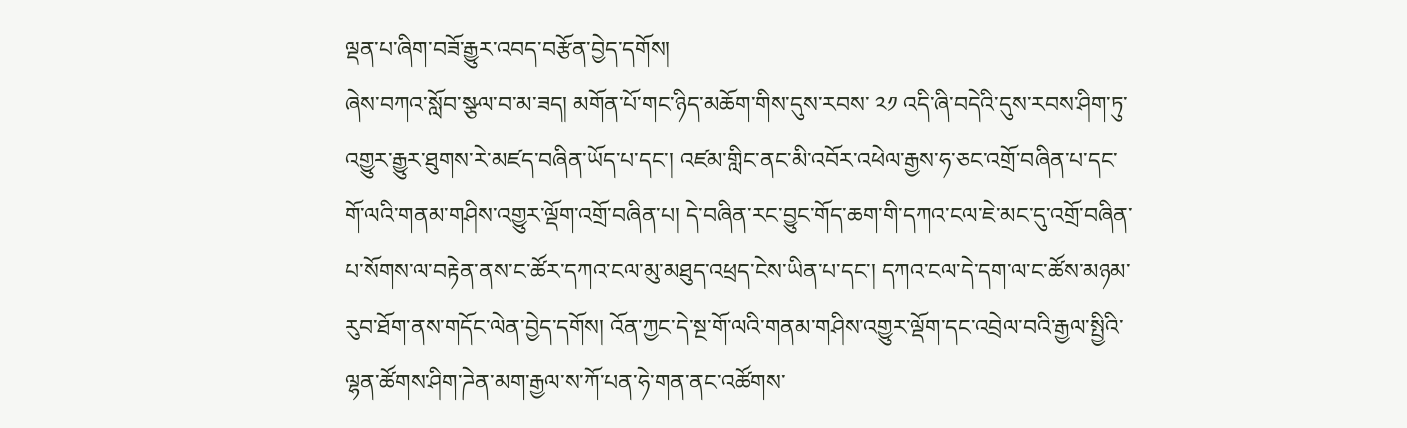ལྡན་པ་ཞིག་བཟོ་རྒྱུར་འབད་བརྩོན་བྱེད་དགོས།
ཞེས་བཀའ་སློབ་སྩལ་བ་མ་ཟད། མགོན་པོ་གང་ཉིད་མཆོག་གིས་དུས་རབས་ ༢༡ འདི་ཞི་བདེའི་དུས་རབས་ཤིག་ཏུ་འགྱུར་རྒྱུར་ཐུགས་རེ་མཛད་བཞིན་ཡོད་པ་དང་། འཛམ་གླིང་ནང་མི་འབོར་འཕེལ་རྒྱས་ཧ་ཅང་འགྲོ་བཞིན་པ་དང་གོ་ལའི་གནམ་གཤིས་འགྱུར་ལྡོག་འགྲོ་བཞིན་པ། དེ་བཞིན་རང་བྱུང་གོད་ཆག་གི་དཀའ་ངལ་ཇེ་མང་དུ་འགྲོ་བཞིན་པ་སོགས་ལ་བརྟེན་ནས་ང་ཚོར་དཀའ་ངལ་མུ་མཐུད་འཕྲད་ངེས་ཡིན་པ་དང་། དཀའ་ངལ་དེ་དག་ལ་ང་ཚོས་མཉམ་རུབ་ཐོག་ནས་གདོང་ལེན་བྱེད་དགོས། འོན་ཀྱང་དེ་སྔ་གོ་ལའི་གནམ་གཤིས་འགྱུར་ལྡོག་དང་འབྲེལ་བའི་རྒྱལ་སྤྱིའི་ལྷན་ཚོགས་ཤིག་ཌེན་མག་རྒྱལ་ས་ཀོ་པན་ཧེ་གན་ནང་འཚོགས་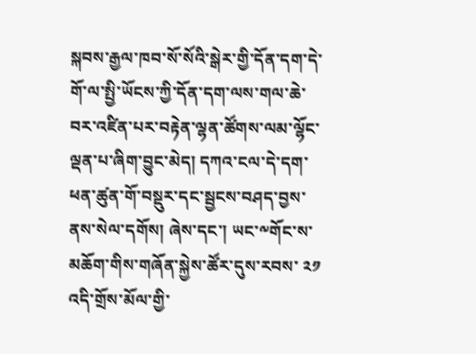སྐབས་རྒྱལ་ཁབ་སོ་སོའི་སྒེར་གྱི་དོན་དག་དེ་གོ་ལ་སྤྱི་ཡོངས་ཀྱི་དོན་དག་ལས་གལ་ཆེ་བར་འཛིན་པར་བརྟེན་ལྷན་ཚོགས་ལམ་ལྷོང་ལྡན་པ་ཞིག་བྱུང་མེད། དཀའ་ངལ་དེ་དག་ཕན་ཚུན་གོ་བསྡུར་དང་སྦྱངས་བཤད་བྱས་ནས་སེལ་དགོས། ཞེས་དང་། ཡང་༸གོང་ས་མཆོག་གིས་གཞོན་སྐྱེས་ཚོར་དུས་རབས་ ༢༡ འདི་གྲོས་མོལ་གྱི་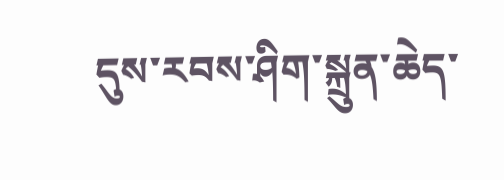དུས་རབས་ཤིག་སྐྲུན་ཆེད་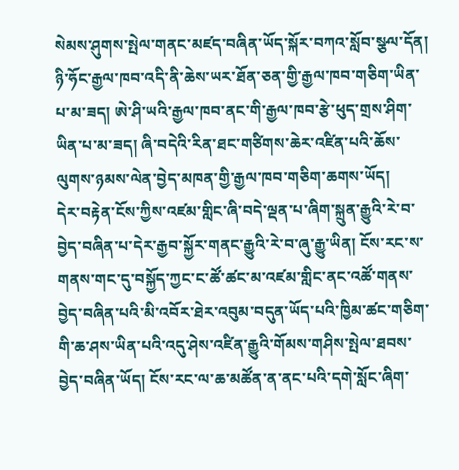སེམས་ཤུགས་སྤེལ་གནང་མཛད་བཞིན་ཡོད་སྐོར་བཀའ་སློབ་སྩལ་དོན། ཉི་ཧོང་རྒྱལ་ཁབ་འདི་ནི་ཆེས་ཡར་ཐོན་ཅན་གྱི་རྒྱལ་ཁབ་གཅིག་ཡིན་པ་མ་ཟད། ཨེ་ཤི་ཡའི་རྒྱལ་ཁབ་ནང་གི་རྒྱལ་ཁབ་རྩེ་ཕུད་གྲས་ཤིག་ཡིན་པ་མ་ཟད། ཞི་བདེའི་རིན་ཐང་གཙིགས་ཆེར་འཛིན་པའི་ཆོས་ལུགས་ཉམས་ལེན་བྱེད་མཁན་གྱི་རྒྱལ་ཁབ་གཅིག་ཆགས་ཡོད།
དེར་བརྟེན་ངོས་ཀྱིས་འཛམ་གླིང་ཞི་བདེ་ལྡན་པ་ཞིག་སྐྲུན་རྒྱུའི་རེ་བ་བྱེད་བཞིན་པ་དེར་རྒྱབ་སྐྱོར་གནང་རྒྱུའི་རེ་བ་ཞུ་རྒྱུ་ཡིན། ངོས་རང་ས་གནས་གང་དུ་བསྐྱོད་ཀྱང་ང་ཚོ་ཚང་མ་འཛམ་གླིང་ནང་འཚོ་གནས་བྱེད་བཞིན་པའི་མི་འབོར་ཐེར་འབུམ་བདུན་ཡོད་པའི་ཁྱིམ་ཚང་གཅིག་གི་ཆ་ཤས་ཡིན་པའི་འདུ་ཤེས་འཛིན་རྒྱུའི་གོམས་གཤིས་སྤེལ་ཐབས་བྱེད་བཞིན་ཡོད། ངོས་རང་ལ་ཆ་མཚོན་ན་ནང་པའི་དགེ་སློང་ཞིག་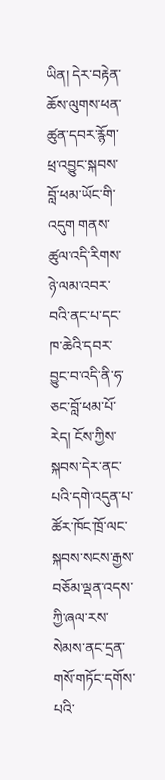ཡིན། དེར་བརྟེན་ཆོས་ལུགས་ཕན་ཚུན་དབར་རྙོག་ཕྲ་འབྱུང་སྐབས་བློ་ཕམ་ཡོང་གི་འདུག གནས་ཚུལ་འདི་རིགས་ཉེ་ལམ་འབར་བའི་ནང་པ་དང་ཁ་ཆེའི་དབར་བྱུང་བ་འདི་ནི་ཧ་ཅང་བློ་ཕམ་པོ་རེད། ངོས་ཀྱིས་སྐབས་དེར་ནང་པའི་དགེ་འདུན་པ་ཚོར་ཁོང་ཁྲོ་ལང་སྐབས་སངས་རྒྱས་བཅོམ་ལྡན་འདས་ཀྱི་ཞལ་རས་སེམས་ནང་དྲན་གསོ་གཏོང་དགོས་པའི་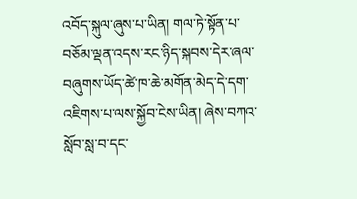འབོད་སྐུལ་ཞུས་པ་ཡིན། གལ་ཏེ་སྟོན་པ་བཅོམ་ལྡན་འདས་རང་ཉིད་སྐབས་དེར་ཞལ་བཞུགས་ཡོད་ཚེ་ཁ་ཆེ་མགོན་མེད་དེ་དག་འཇིགས་པ་ལས་སྐྱོབ་ངེས་ཡིན། ཞེས་བཀའ་སློབ་སླ་བ་དང་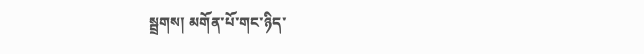སྦྲགས། མགོན་པོ་གང་ཉིད་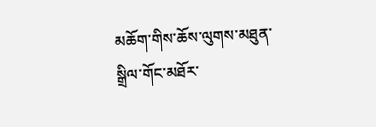མཆོག་གིས་ཆོས་ལུགས་མཐུན་སྒྲིལ་གོང་མཐོར་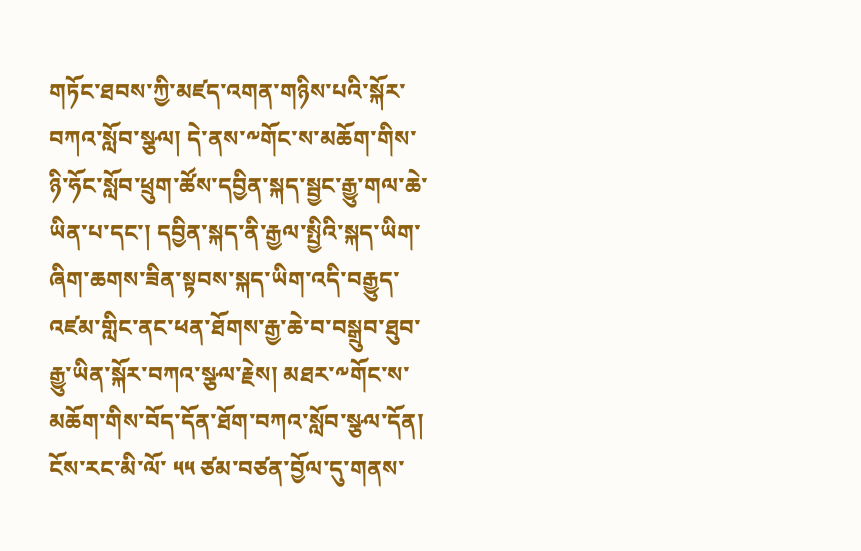གཏོང་ཐབས་ཀྱི་མཛད་འགན་གཉིས་པའི་སྐོར་བཀའ་སློབ་སྩལ། དེ་ནས་༸གོང་ས་མཆོག་གིས་ཉི་ཧོང་སློབ་ཕྲུག་ཚོས་དབྱིན་སྐད་སྦྱང་རྒྱུ་གལ་ཆེ་ཡིན་པ་དང་། དབྱིན་སྐད་ནི་རྒྱལ་སྤྱིའི་སྐད་ཡིག་ཞིག་ཆགས་ཟིན་སྟབས་སྐད་ཡིག་འདི་བརྒྱུད་འཛམ་གླིང་ནང་ཕན་ཐོགས་རྒྱ་ཆེ་བ་བསྒྲུབ་ཐུབ་རྒྱུ་ཡིན་སྐོར་བཀའ་སྩལ་རྗེས། མཐར་༸གོང་ས་མཆོག་གིས་བོད་དོན་ཐོག་བཀའ་སློབ་སྩལ་དོན། ངོས་རང་མི་ལོ་ ༥༥ ཙམ་བཙན་བྱོལ་དུ་གནས་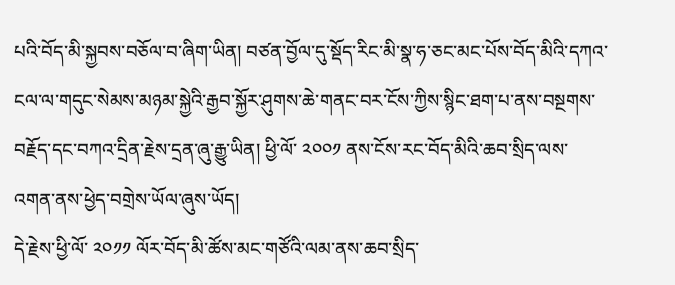པའི་བོད་མི་སྐྱབས་བཅོལ་བ་ཞིག་ཡིན། བཙན་བྱོལ་དུ་སྡོད་རིང་མི་སྣ་ཧ་ཅང་མང་པོས་བོད་མིའི་དཀའ་ངལ་ལ་གདུང་སེམས་མཉམ་སྐྱེའི་རྒྱབ་སྐྱོར་ཤུགས་ཆེ་གནང་བར་ངོས་ཀྱིས་སྙིང་ཐག་པ་ནས་བསྔགས་བརྗོད་དང་བཀའ་དྲིན་རྗེས་དྲན་ཞུ་རྒྱུ་ཡིན། ཕྱི་ལོ་ ༢༠༠༡ ནས་ངོས་རང་བོད་མིའི་ཆབ་སྲིད་ལས་འགན་ནས་ཕྱེད་བགྲེས་ཡོལ་ཞུས་ཡོད།
དེ་རྗེས་ཕྱི་ལོ་ ༢༠༡༡ ལོར་བོད་མི་ཚོས་མང་གཙོའི་ལམ་ནས་ཆབ་སྲིད་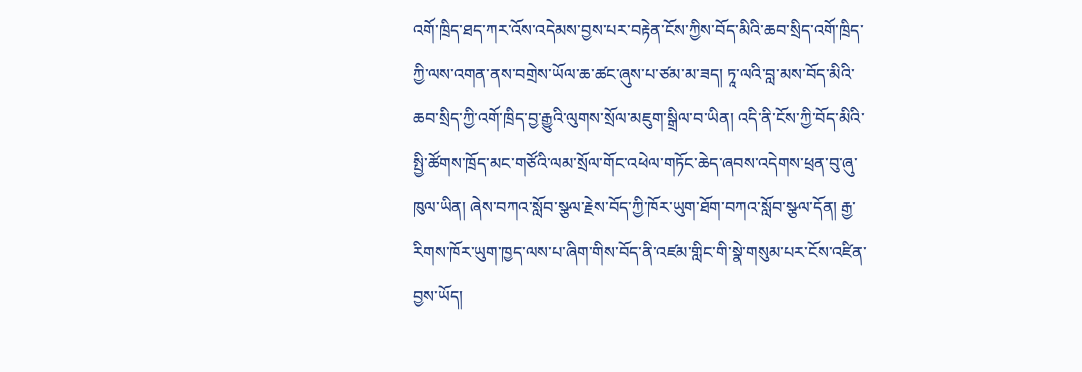འགོ་ཁྲིད་ཐད་ཀར་འོས་འདེམས་བྱས་པར་བརྟེན་ངོས་ཀྱིས་བོད་མིའི་ཆབ་སྲིད་འགོ་ཁྲིད་ཀྱི་ལས་འགན་ནས་བགྲེས་ཡོལ་ཆ་ཚང་ཞུས་པ་ཙམ་མ་ཟད། ཏཱ་ལའི་བླ་མས་བོད་མིའི་ཆབ་སྲིད་ཀྱི་འགོ་ཁྲིད་བྱ་རྒྱུའི་ལུགས་སྲོལ་མཇུག་སྒྲིལ་བ་ཡིན། འདི་ནི་ངོས་ཀྱི་བོད་མིའི་སྤྱི་ཚོགས་ཁྲོད་མང་གཙོའི་ལམ་སྲོལ་གོང་འཕེལ་གཏོང་ཆེད་ཞབས་འདེགས་ཕྲན་བུ་ཞུ་ཁུལ་ཡིན། ཞེས་བཀའ་སློབ་སྩལ་རྗེས་བོད་ཀྱི་ཁོར་ཡུག་ཐོག་བཀའ་སློབ་སྩལ་དོན། རྒྱ་རིགས་ཁོར་ཡུག་ཁྱད་ལས་པ་ཞིག་གིས་བོད་ནི་འཛམ་གླིང་གི་སྣེ་གསུམ་པར་ངོས་འཛིན་བྱས་ཡོད།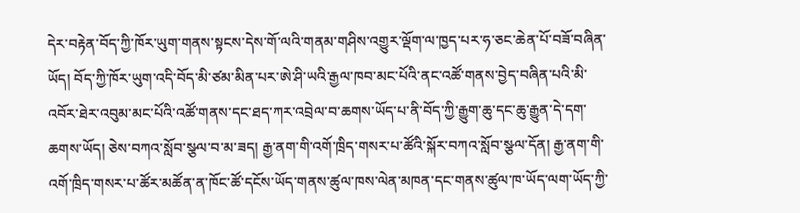དེར་བརྟེན་བོད་ཀྱི་ཁོར་ཡུག་གནས་སྟངས་དེས་གོ་ལའི་གནམ་གཤིས་འགྱུར་ལྡོག་ལ་ཁྱད་པར་ཧ་ཅང་ཆེན་པོ་བཟོ་བཞིན་ཡོད། བོད་ཀྱི་ཁོར་ཡུག་འདི་བོད་མི་ཙམ་མིན་པར་ཨེ་ཤི་ཡའི་རྒྱལ་ཁབ་མང་པོའི་ནང་འཚོ་གནས་བྱེད་བཞིན་པའི་མི་འབོར་ཐེར་འབུམ་མང་པོའི་འཚོ་གནས་དང་ཐད་ཀར་འབྲེལ་བ་ཆགས་ཡོད་པ་ནི་བོད་ཀྱི་རྒྱུག་ཆུ་དང་ཆུ་རྒྱུན་དེ་དག་ཆགས་ཡོད། ཅེས་བཀའ་སློབ་སྩལ་བ་མ་ཟད། རྒྱ་ནག་གི་འགོ་ཁྲིད་གསར་པ་ཚོའི་སྐོར་བཀའ་སློབ་སྩལ་དོན། རྒྱ་ནག་གི་འགོ་ཁྲིད་གསར་པ་ཚོར་མཚོན་ན་ཁོང་ཚོ་དངོས་ཡོད་གནས་ཚུལ་ཁས་ལེན་མཁན་དང་གནས་ཚུལ་ཁ་ཡོད་ལག་ཡོད་ཀྱི་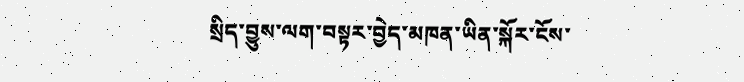སྲིད་བྱུས་ལག་བསྟར་བྱེད་མཁན་ཡིན་སྐོར་ངོས་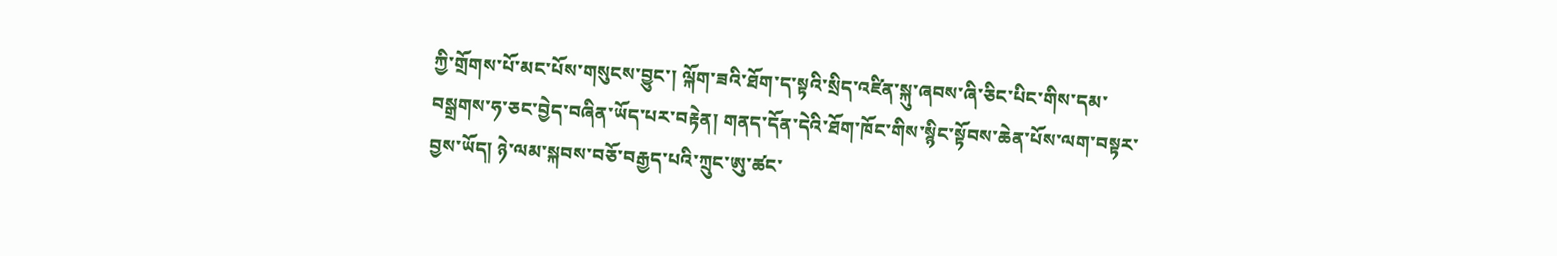ཀྱི་གྲོགས་པོ་མང་པོས་གསུངས་བྱུང་། ལྐོག་ཟའི་ཐོག་ད་སྟའི་སྲིད་འཛིན་སྐུ་ཞབས་ཞི་ཅིང་པིང་གིས་དམ་བསྒྲགས་ཧ་ཅང་བྱེད་བཞིན་ཡོད་པར་བརྟེན། གནད་དོན་དེའི་ཐོག་ཁོང་གིས་སྙིང་སྟོབས་ཆེན་པོས་ལག་བསྟར་བྱས་ཡོད། ཉེ་ལམ་སྐབས་བཅོ་བརྒྱད་པའི་ཀྲུང་ཨུ་ཚང་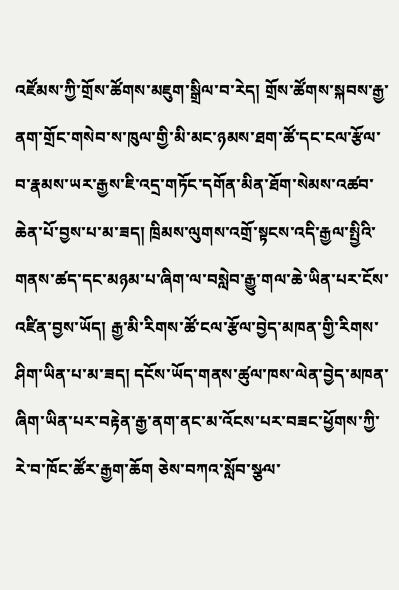འཛོམས་ཀྱི་གྲོས་ཚོགས་མཇུག་སྒྲིལ་བ་རེད། གྲོས་ཚོགས་སྐབས་རྒྱ་ནག་གྲོང་གསེབ་ས་ཁུལ་གྱི་མི་མང་ཉམས་ཐག་ཚོ་དང་ངལ་རྩོལ་བ་རྣམས་ཡར་རྒྱས་ཇི་འདྲ་གཏོང་དགོན་མིན་ཐོག་སེམས་འཚབ་ཆེན་པོ་བྱས་པ་མ་ཟད། ཁྲིམས་ལུགས་འགྲོ་སྟངས་འདི་རྒྱལ་སྤྱིའི་གནས་ཚད་དང་མཉམ་པ་ཞིག་ལ་བསླེབ་རྒྱུ་གལ་ཆེ་ཡིན་པར་ངོས་འཛིན་བྱས་ཡོད། རྒྱ་མི་རིགས་ཚོ་ངལ་རྩོལ་བྱེད་མཁན་གྱི་རིགས་ཤིག་ཡིན་པ་མ་ཟད། དངོས་ཡོད་གནས་ཚུལ་ཁས་ལེན་བྱེད་མཁན་ཞིག་ཡིན་པར་བརྟེན་རྒྱ་ནག་ནང་མ་འོངས་པར་བཟང་ཕྱོགས་ཀྱི་རེ་བ་ཁོང་ཚོར་རྒྱག་ཆོག ཅེས་བཀའ་སློབ་སྩལ་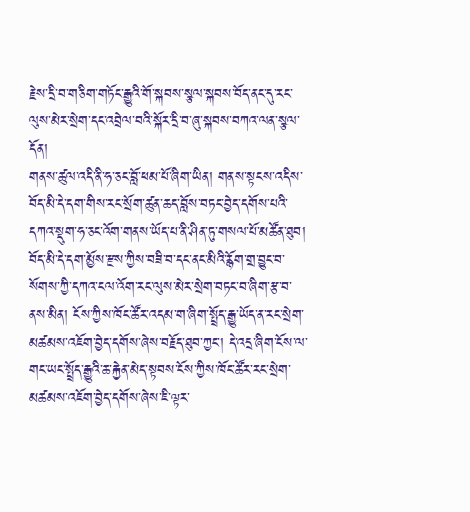རྗེས་དྲི་བ་གཅིག་གཏོང་རྒྱུའི་གོ་སྐབས་སྩལ་སྐབས་བོད་ནང་དུ་རང་ལུས་མེར་སྲེག་དང་འབྲེལ་བའི་སྐོར་དྲི་བ་ཞུ་སྐབས་བཀའ་ལན་སྩལ་དོན།
གནས་ཚུལ་འདི་ནི་ཧ་ཅང་བློ་ཕམ་པོ་ཞིག་ཡིན། གནས་སྟངས་འདིས་བོད་མི་དེ་དག་གིས་རང་སྲོག་ཚུན་ཆད་བློས་བཏང་བྱེད་དགོས་པའི་དཀའ་སྡུག་ཧ་ཅང་འོག་གནས་ཡོད་པ་ནི་ཤིན་ཏུ་གསལ་པོ་མཚོན་ཐུབ། བོད་མི་དེ་དག་མྱོས་རྫས་ཀྱིས་བཟི་བ་དང་ནང་མིའི་རྙོག་གྲ་བྱུང་བ་སོགས་ཀྱི་དཀའ་ངལ་འོག་རང་ལུས་མེར་སྲེག་བཏང་བ་ཞིག་རྩ་བ་ནས་མིན། ངོས་ཀྱིས་ཁོང་ཚོར་འདམ་ག་ཞིག་སྤྲོད་རྒྱུ་ཡོད་ན་རང་སྲེག་མཚམས་འཇོག་བྱེད་དགོས་ཞེས་བརྗོད་ཐུབ་ཀྱང་། དེ་འདྲ་ཞིག་ངོས་ལ་གང་ཡང་སྤྲོད་རྒྱུའི་ཆ་རྐྱེན་མེད་སྟབས་ངོས་ཀྱིས་ཁོང་ཚོར་རང་སྲེག་མཚམས་འཇོག་བྱེད་དགོས་ཞེས་ཇི་ལྟར་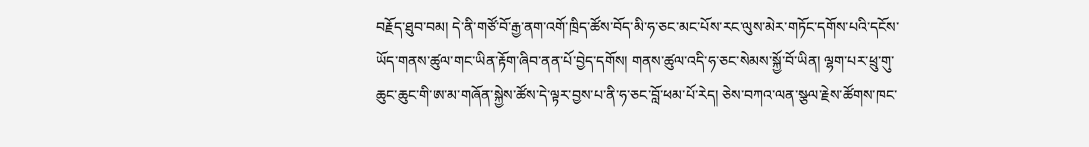བརྗོད་ཐུབ་བམ། དེ་ནི་གཙོ་བོ་རྒྱ་ནག་འགོ་ཁྲིད་ཚོས་བོད་མི་ཧ་ཅང་མང་པོས་རང་ལུས་མེར་གཏོང་དགོས་པའི་དངོས་ཡོད་གནས་ཚུལ་གང་ཡིན་རྟོག་ཞིབ་ནན་པོ་བྱེད་དགོས། གནས་ཚུལ་འདི་ཧ་ཅང་སེམས་སྐྱོ་བོ་ཡིན། ལྷག་པར་ཕྲུ་གུ་ཆུང་ཆུང་གི་ཨ་མ་གཞོན་སྐྱེས་ཚོས་དེ་ལྟར་བྱས་པ་ནི་ཧ་ཅང་བློ་ཕམ་པོ་རེད། ཅེས་བཀའ་ལན་སྩལ་རྗེས་ཚོགས་ཁང་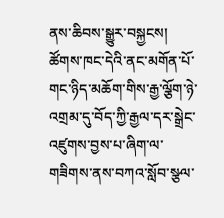ནས་ཆིབས་སྒྱུར་བསྐྱངས།
ཚོགས་ཁང་དེའི་ནང་མགོན་པོ་གང་ཉིད་མཆོག་གིས་རྒྱ་ལྕོག་ཉེ་འགྲམ་དུ་བོད་ཀྱི་རྒྱལ་དར་སྒྲེང་འཛུགས་བྱས་པ་ཞིག་ལ་གཟིགས་ནས་བཀའ་སློབ་སྩལ་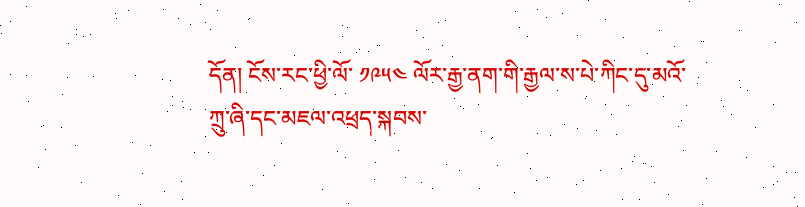དོན། ངོས་རང་ཕྱི་ལོ་ ༡༩༥༤ ལོར་རྒྱ་ནག་གི་རྒྱལ་ས་པེ་ཀིང་དུ་མའོ་ཀྲུ་ཞི་དང་མཇལ་འཕྲད་སྐབས་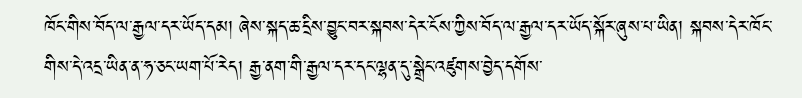ཁོང་གིས་བོད་ལ་རྒྱལ་དར་ཡོད་དམ། ཞེས་སྐད་ཆ་དྲིས་བྱུང་བར་སྐབས་དེར་ངོས་ཀྱིས་བོད་ལ་རྒྱལ་དར་ཡོད་སྐོར་ཞུས་པ་ཡིན། སྐབས་དེར་ཁོང་གིས་དེ་འདྲ་ཡིན་ན་ཧ་ཅང་ཡག་པོ་རེད། རྒྱ་ནག་གི་རྒྱལ་དར་དང་ལྷན་དུ་སྒྲེང་འཛུགས་བྱེད་དགོས་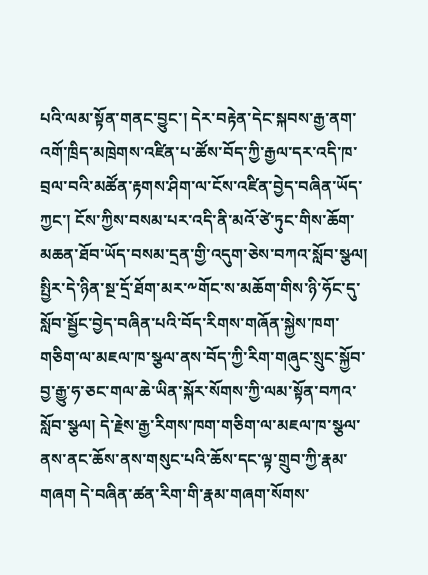པའི་ལམ་སྟོན་གནང་བྱུང་། དེར་བརྟེན་དེང་སྐབས་རྒྱ་ནག་འགོ་ཁྲིད་མཁྲེགས་འཛིན་པ་ཚོས་བོད་ཀྱི་རྒྱལ་དར་འདི་ཁ་བྲལ་བའི་མཚོན་རྟགས་ཤིག་ལ་ངོས་འཛིན་བྱེད་བཞིན་ཡོད་ཀྱང་། ངོས་ཀྱིས་བསམ་པར་འདི་ནི་མའོ་ཙེ་ཏུང་གིས་ཆོག་མཆན་ཐོབ་ཡོད་བསམ་དྲན་གྱི་འདུག་ཅེས་བཀའ་སློབ་སྩལ།
སྤྱིར་དེ་ཉིན་སྔ་དྲོ་ཐོག་མར་༸གོང་ས་མཆོག་གིས་ཉི་ཧོང་དུ་སློབ་སྦྱོང་བྱེད་བཞིན་པའི་བོད་རིགས་གཞོན་སྐྱེས་ཁག་གཅིག་ལ་མཇལ་ཁ་སྩལ་ནས་བོད་ཀྱི་རིག་གཞུང་སྲུང་སྐྱོབ་བྱ་རྒྱུ་ཧ་ཅང་གལ་ཆེ་ཡིན་སྐོར་སོགས་ཀྱི་ལམ་སྟོན་བཀའ་སློབ་སྩལ། དེ་རྗེས་རྒྱ་རིགས་ཁག་གཅིག་ལ་མཇལ་ཁ་སྩལ་ནས་ནང་ཆོས་ནས་གསུང་པའི་ཆོས་དང་ལྟ་གྲུབ་ཀྱི་རྣམ་གཞག དེ་བཞིན་ཚན་རིག་གི་རྣམ་གཞག་སོགས་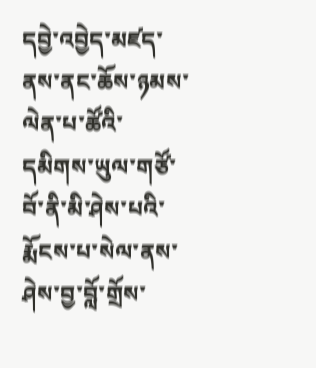དབྱེ་འབྱེད་མཛད་ནས་ནང་ཆོས་ཉམས་ལེན་པ་ཚོའི་དམིགས་ཡུལ་གཙོ་བོ་ནི་མི་ཤེས་པའི་རྨོངས་པ་སེལ་ནས་ཤེས་བྱ་བློ་གྲོས་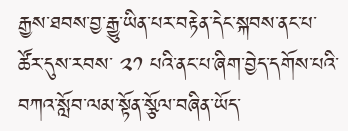རྒྱས་ཐབས་བྱ་རྒྱུ་ཡིན་པར་བརྟེན་དེང་སྐབས་ནང་པ་ཚོར་དུས་རབས་ ༢༡ པའི་ནང་པ་ཞིག་བྱེད་དགོས་པའི་བཀའ་སློབ་ལམ་སྟོན་སྩོལ་བཞིན་ཡོད་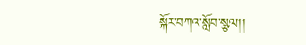སྐོར་བཀའ་སློབ་སྩལ།།